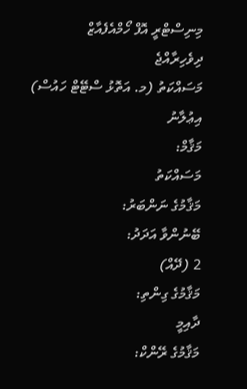މިނިސްޓްރީ އޮފް ހޯމްއެފެއާޒް
ދިވެހިރާއްޖެ
މަސައްކަތު (މ. އަތޮޅު ސްޓޭޓް ހައުސް)
އިޢުލާނު
މަޤާމް:
މަސައްކަތު
މަޤާމުގެ ނަންބަރު:
ބޭނުންވާ އަދަދު:
2 (ދޭއް)
މަޤާމުގެ ގިންތި:
ދާއިމީ
މަޤާމުގެ ރޭންކް: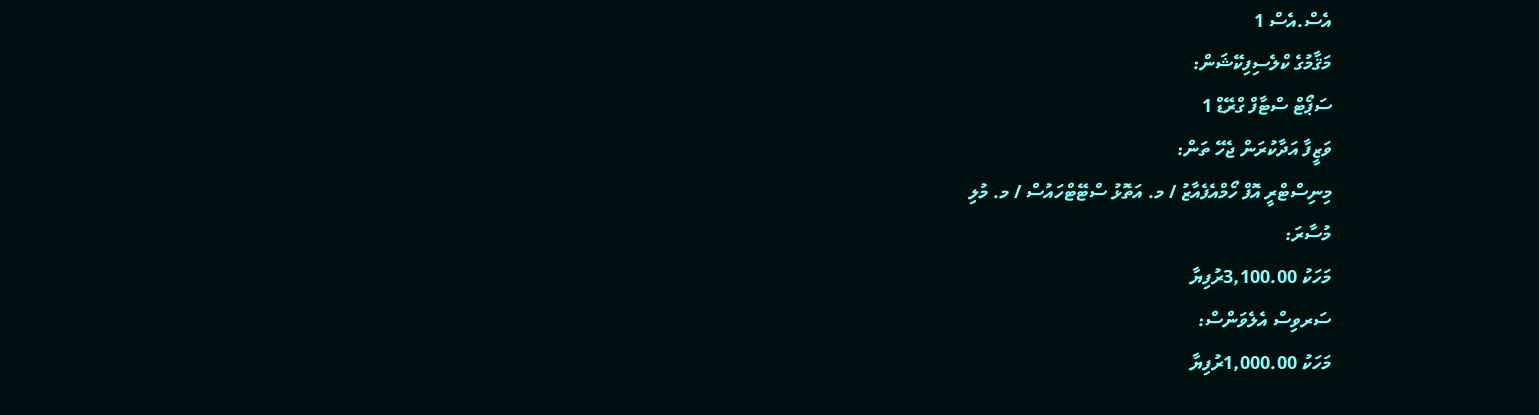އެސް.އެސް 1
މަޤާމުގެ ކްލެސިފިކޭޝަން:
ސަޕޯޓް ސްޓާފް ގްރޭޑް 1
ވަޒީފާ އަދާކުރަން ޖެހޭ ތަން:
މިނިސްޓްރީ އޮފް ހޯމްއެފެއާޒު / މ. އަތޮޅު ސްޓޭޓްހައުސް / މ. މުލި
މުސާރަ:
މަހަކު 3,100.00ރުފިޔާ
ސަރވިސް އެލެވަންސް:
މަހަކު 1,000.00ރުފިޔާ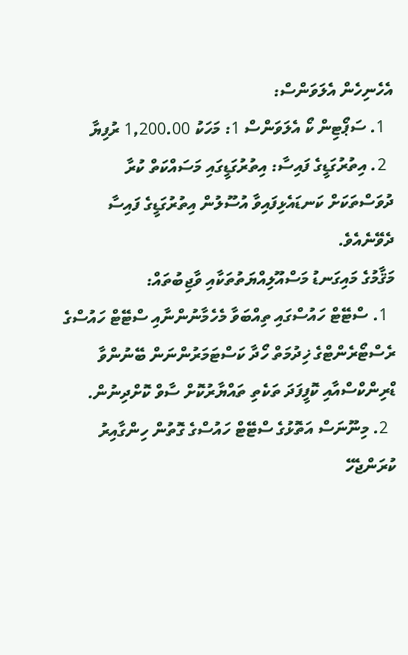އެހެނިހެން އެލަވަންސް:
  1. ސަޕޯޓިން ކޯ އެލަވަންސް 1: މަހަކު 1,200.00 ރުފިޔާ
  2. އިތުރުގަޑީގެ ފައިސާ: އިތުރުގަޑީގައި މަސައްކަތް ކުރާ ދުވަސްތަކަށް ކަނޑައެޅިފައިވާ އުސޫލުން އިތުރުގަޑީގެ ފައިސާ ދެވޭނެއެވެ.
މަޤާމުގެ މައިގަނޑު މަސްއޫލިއްޔަތުތަކާއި ވާޖިބުތައް:
  1. ސްޓޭޓް ހައުސްގައި ތިއްބަވާ މެހެމާނުންނާއި ސްޓޭޓް ހައުސްގެ ރެސްޓޯރެންޓްގެ ޚިދުމަތް ހޯދާ ކަސްޓަމަރުންނަން ބޭނުންވާ ޑްރިންކްސްއާއި ކޮފީފަދަ ތަކެތި ތައްޔާރުކޮށް ސާވް ކޮށްދިނުން.
  2. މިނޫނަސް އަތޮޅުގެ ސްޓޭޓް ހައުސްގެ ގޮތުން ހިންގާއިރު ކުރަންޖެހޭ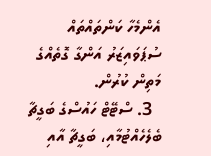އެންމެހާ ކަންތައްތައް ސުޕަވައިޒަރު އަންގާ ގޮތެއްގެ މަތިން ކުރުން.
  3. ސްޓޭޓް ހައުސްގެ ބަގީޗާ ބެލެހެއްޓުމާއި، ބަގީޗާ އާއި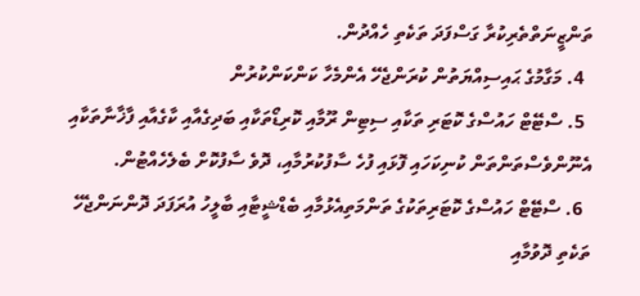ތަންޒީނަތްތެރިކުރާ ގަސްފަދަ ތަކެތި ހެއްދުން.
  4. މަގާމުގެ ޙައިސިއްޔަތުން ކުރަންޖެހޭ އެންމެހާ ކަންކަންކުރުން
  5. ސްޓޭޓް ހައުސްގެ ކޮޓަރި ތަކާއި ސިޓިން ރޫމާއި ކޮރިޑޯތަކާއި ބަދިގެއާއި ކާގެއާއި ފާޚާނާތަކާއި އެނޫންވެސްތަންތަން ކުނިކަހައި ފޮޅައި ފުހެ ސާފުކުރުމާއި، ދޮވެ ސާފުކޮށް ބެލެހެއްޓުން.
  6. ސްޓޭޓް ހައުސްގެ ކޮޓަރިތަކުގެ ތަންމަތިއެޅުމާއި ބެޑްޝީޓާއި ބާލީހު އުރަފަދަ ދޮންނަންޖެހޭ ތަކެތި ދޮވުމާއި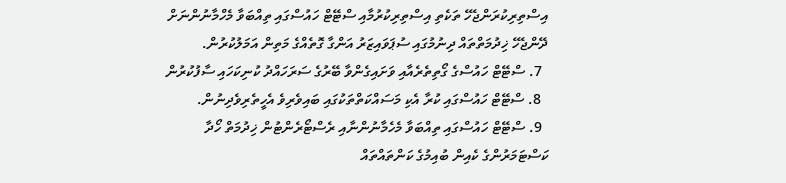އިސްތިރިކުރަންޖެހޭ ތަކެތި އިސްތިރިކުރުމާއި ސްޓޭޓް ހައުސްގައި ތިއްބަވާ މެހްމާނުންނަށް ދޭންޖެހޭ ޚިދުމަތްތައް ދިނުމުގައި ސުޕަވައިޒަރު އަންގާ ގޮތެއްގެ މަތިން އަމަލުކުރުން.
  7. ސްޓޭޓް ހައުސްގެ ގޯތިތެރެއާއި ވަށައިގެންވާ ބޭރުގެ ސަރަހައްދު ކުނިކަހައި ސާފުކުރުން
  8. ސްޓޭޓް ހައުސްގައި ކުރާ އެކި މަސައްކަތްތަކުގައި ބައިވެރިވެ އެހީތެރިވެދިނުން.
  9. ސްޓޭޓް ހައުސްގައި ތިއްބަވާ މެހެމާނުންނާއި ރެސްޓޯރެންޓުން ޚިދުމަތް ހޯދާ ކަސްޓަމަރުންގެ ކެއިން ބުއިމުގެ ކަންތައްތައް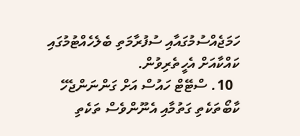ހަމަޖެއްސުމުގައާއި ސުފުރާމަތި ބެލެހެއްޓުމުގައި ކައްކާއަށް އެހީތެރިވުން.
  10. ސްޓޭޓް ހައުސް އަށް ގަންނަންޖެހޭ ކާބޯތަކެތި ގަތުމާއި އެނޫންވެސް ތަކެތި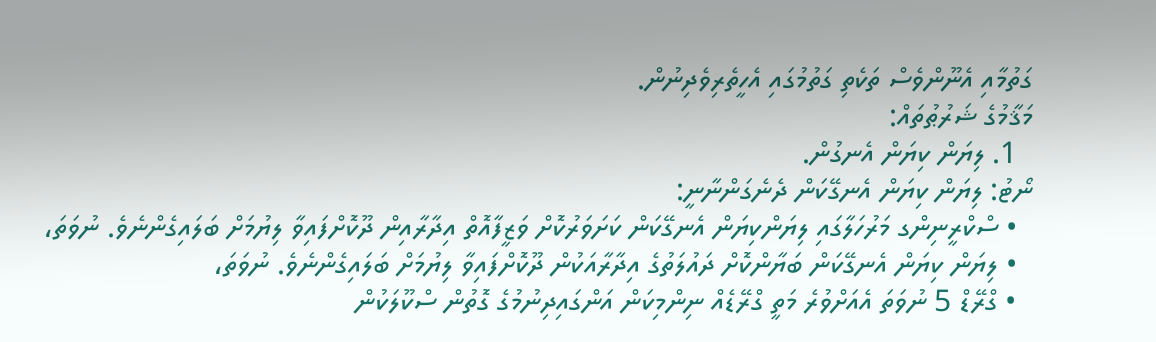ގަތުމާއި އެނޫންވެސް ތަކެތި ގަތުމުގައި އެހީތެރިވެދިނުން.
މަޤާމުގެ ޝަރުޠުތައް:
  1. ލިޔަން ކިޔަން އެނގުން.
ނޯޓު: ލިޔަން ކިޔަން އެނގޭކަން ދެނެގަންނާނީ:
  • ސްކްރީނިންގ މަރުހަލާގައި ލިޔަންކިޔަން އެނގޭކަން ކަށަވަރުކޮށް ވަޒީފާއޮތް އިދާރާއިން ދޫކޮށްފައިވާ ލިޔުމަށް ބަލައިގެންނެވެ. ނުވަތަ،
  • ލިޔަން ކިޔަން އެނގޭކަން ބަޔާންކޮށް ދައުލަތުގެ އިދާރާއަކުން ދޫކޮށްފައިވާ ލިޔުމަށް ބަލައިގެންނެވެ. ނުވަތަ،
  • ގްރޭޑް 5 ނުވަތަ އެއަށްވުރެ މަތީ ގްރޭޑެއް ނިންމިކަން އަންގައިދިނުމުގެ ގޮތުން ސްކޫލަކުން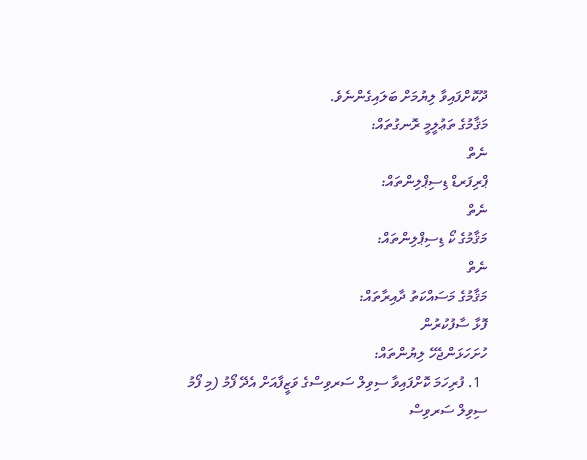ދޫކޮށްފައިވާ ލިޔުމަށް ބަލައިގެންނެވެ.
މަޤާމުގެ ތަޢުލީމީ ރޮނގުތައް:
ނެތް
ޕްރިފަރޑް ޑިސިޕްލިންތައް:
ނެތް
މަޤާމުގެ ކޯ ޑިސިޕްލިންތައް:
ނެތް
މަޤާމުގެ މަސައްކަތު ދާއިރާތައް:
ފޮޅާ ސާފުކުރުން
ހުށަހަޅަންޖެހޭ ލިޔުންތައް:
  1. ފުރިހަމަ ކޮށްފައިވާ ސިވިލް ސަރވިސްގެ ވަޒީފާއަށް އެދޭ ފޯމު (މި ފޯމު ސިވިލް ސަރވިސް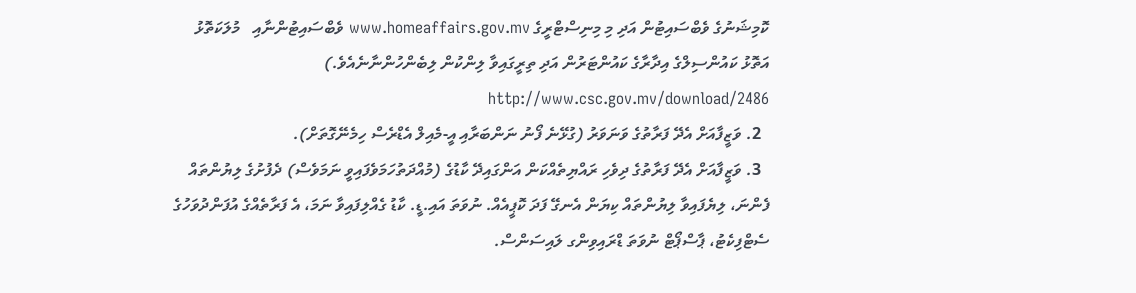ކޮމިޝަނުގެ ވެބްސައިޓުން އަދި މި މިނިސްޓްރީގެ www.homeaffairs.gov.mv ވެބްސައިޓުންނާއި   މުލަކަތޮޅު އަތޮޅު ކައުންސިލްގެ އިދާރާގެ ކައުންޓަރުން އަދި ތިރީގައިވާ ލިންކުން ލިބެންހުންނާނެއެވެ.)  http://www.csc.gov.mv/download/2486
  2. ވަޒީފާއަށް އެދޭ ފަރާތުގެ ވަނަވަރު (ގުޅޭނެ ފޯނު ނަންބަރާއި އީ-މެއިލް އެޑްރެސް ހިމެނޭގޮތަށް).
  3. ވަޒީފާއަށް އެދޭ ފަރާތުގެ ދިވެހި ރައްޔިތެއްކަން އަންގައިދޭ ކާޑުގެ (މުއްދަތުހަމަވެފައިވީ ނަމަވެސް) ދެފުށުގެ ލިޔުންތައް ފެންނަ، ލިޔެފައިވާ ލިޔުންތައް ކިޔަން އެނގޭ ފަދަ ކޮޕީއެއް. ނުވަތަ އައި.ޑީ. ކާޑު ގެއްލިފައިވާ ނަމަ، އެ ފަރާތެއްގެ އުފަންދުވަހުގެ ސެޓްފިކެޓު، ޕާސްޕޯޓް ނުވަތަ ޑްރައިވިންގ ލައިސަންސް.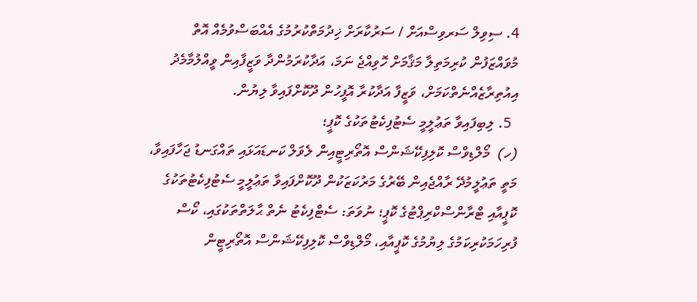4. ސިވިލް ސަރވިސްއަށް / ސަރުކާރަށް ޚިދުމަތްކުރުމުގެ އެއްބަސްވުމެއް އޮތް މުވައްޒަފުން ކުރިމަތިލާ މަޤާމަށް ހޮވިއްޖެ ނަމަ، އަދާކުރަމުންދާ ވަޒީފާއިން ވީއްލުމާމެދު އިއުތިރާޒެއްނެތްކަމަށް، ވަޒީފާ އަދާކުރާ އޮފީހުން ދޫކޮށްފައިވާ ލިޔުން.
  5. ލިބިފައިވާ ތަޢުލީމީ ސެޓުފިކެޓުތަކުގެ ކޮޕީ؛
(ހ)  މޯލްޑިވްސް ކޮލިފިކޭޝަންސް އޮތޯރިޓީއިން ލެވަލް ކަނޑައަޅައި ތައްގަނޑު ޖަހާފައިވާ، މަތީ ތަޢުލީމުދޭ ރާއްޖެއިން ބޭރުގެ މަރުކަޒަކުން ދޫކޮށްފައިވާ ތަޢުލީމީ ސެޓުފިކެޓުތަކުގެ ކޮޕީއާއި ޓްރާންސްކްރިޕްޓުގެ ކޮޕީ؛ ނުވަތަ: ސެޓްފިކެޓު ނެތް ޙާލަތްތަކުގައި، ކޯސް ފުރިހަމަކުރިކަމުގެ ލިޔުމުގެ ކޮޕީއާއި، މޯލްޑިވްސް ކޮލިފިކޭޝަންސް އޮތޯރިޓީން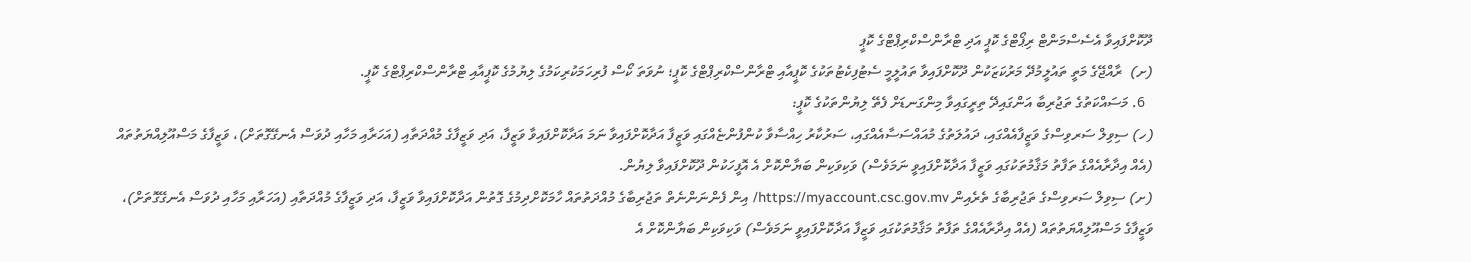ދޫކޮށްފައިވާ އެސެސްމަންޓް ރިޕޯޓްގެ ކޮޕީ އަދި ޓްރާންސްކްރިޕްޓްގެ ކޮޕީ
(ށ)  ރާއްޖޭގެ މަތީ ތައުލީމުދޭ މަރުކަޒަކުން ދޫކޮށްފައިވާ ތައުލީމީ ސެޓުފިކެޓުތަކުގެ ކޮޕީއާއި ޓްރާންސްކްރިޕްޓްގެ ކޮޕީ؛ ނުވަތަ ކޯސް ފުރިހަމަކުރިކަމުގެ ލިޔުމުގެ ކޮޕީއާއި ޓްރާންސްކްރިޕްޓްގެ ކޮޕީ.
  6. މަސައްކަތުގެ ތަޖުރިބާ އަންގައިދޭ ތިރީގައިވާ މިންގަނޑަށް ފެތޭ ލިޔުންތަކުގެ ކޮޕީ:
(ހ) ސިވިލް ސަރވިސްގެ ވަޒީފާއެއްގައި، ދައުލަތުގެ މުއައްސަސާއެއްގައި، ސަރުކާރު ހިއްސާވާ ކުންފުންޏެއްގައި ވަޒީފާ އަދާކޮށްފައިވާ ނަމަ އަދާކޮށްފައިވާ ވަޒީފާ، އަދި ވަޒީފާގެ މުއްދަތާއި (އަހަރާއި މަހާއި ދުވަސް އެނގޭގޮތަށް)، ވަޒީފާގެ މަސްއޫލިއްޔަތުތައް (އެއް އިދާރާއެއްގެ ތަފާތު މަޤާމުތަކުގައި ވަޒީފާ އަދާކޮށްފައިވީ ނަމަވެސް) ވަކިވަކިން ބަޔާންކޮށް އެ އޮފީހަކުން ދޫކޮށްފައިވާ ލިޔުން.
(ށ) ސިވިލް ސަރވިސްގެ ތަޖުރިބާގެ ތެރެއިން https://myaccount.csc.gov.mv/ އިން ފެންނަންނެތް ތަޖުރިބާގެ މުއްދަތުތައް ހާމަކޮށްދިމުގެ ގޮތުން އަދާކޮށްފައިވާ ވަޒީފާ، އަދި ވަޒީފާގެ މުއްދަތާއި (އަހަރާއި މަހާއި ދުވަސް އެނގޭގޮތަށް)، ވަޒީފާގެ މަސްއޫލިއްޔަތުތައް (އެއް އިދާރާއެއްގެ ތަފާތު މަޤާމުތަކުގައި ވަޒީފާ އަދާކޮށްފައިވީ ނަމަވެސް) ވަކިވަކިން ބަޔާންކޮށް އެ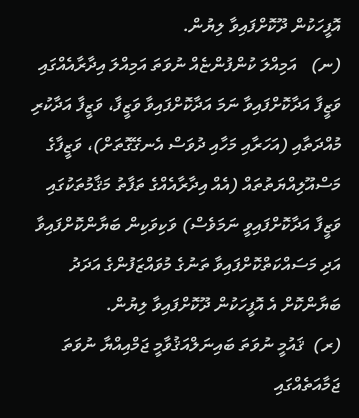އޮފީހަކުން ދޫކޮށްފައިވާ ލިޔުން.
(ނ)   އަމިއްލަ ކުންފުންޏެއް ނުވަތަ އަމިއްލަ އިދާރާއެއްގައި ވަޒީފާ އަދާކޮށްފައިވާ ނަމަ އަދާކޮށްފައިވާ ވަޒީފާ، ވަޒީފާ އަދާކުރި މުއްދަތާއި (އަހަރާއި މަހާއި ދުވަސް އެނގޭގޮތަށް)، ވަޒީފާގެ މަސްއޫލިއްޔަތުތައް (އެއް އިދާރާއެއްގެ ތަފާތު މަޤާމުތަކުގައި ވަޒީފާ އަދާކޮށްފައިވީ ނަމަވެސް) ވަކިވަކިން ބަޔާންކޮށްފައިވާ އަދި މަސައްކަތްކޮށްފައިވާ ތަނުގެ މުވައްޒަފުންގެ އަދަދު ބަޔާންކޮށް އެ އޮފީހަކުން ދޫކޮށްފައިވާ ލިޔުން.
(ރ)  ޤައުމީ ނުވަތަ ބައިނަލްއަޤުވާމީ ޖަމްއިއްޔާ ނުވަތަ ޖަމާއަތެއްގައި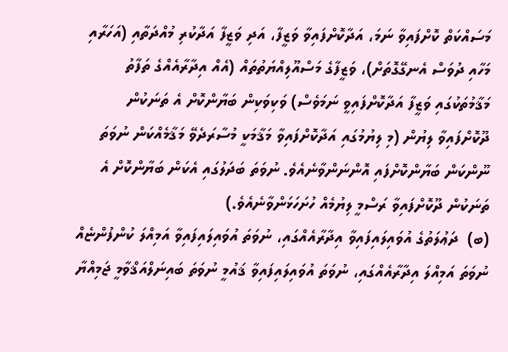މަސައްކަތް ކޮށްފައިވާ ނަމަ، އަދާކޮށްފައިވާ ވަޒީފާ، އަދި ވަޒީފާ އަދާކުރި މުއްދަތާއި (އަހަރާއި މަހާއި ދުވަސް އެނގޭގޮތަށް)، ވަޒީފާގެ މަސްއޫލިއްޔަތުތައް (އެއް އިދާރާއެއްގެ ތަފާތު މަޤާމުތަކުގައި ވަޒީފާ އަދާކޮށްފައިވީ ނަމަވެސް) ވަކިވަކިން ބަޔާންކޮށް އެ ތަނަކުން ދޫކޮށްފައިވާ ލިޔުން (މި ލިޔުމުގައި އަދާކޮށްފައިވާ މަޤާމަކީ މުސާރަދެވޭ މަޤާމެއްކަން ނުވަތަ ނޫންކަން ބަޔާންކޮށްފައި އޮންނަންވާނެއެވެ. ނުވަތަ ބަދަލުގައި އެކަން ބަޔާންކޮށް އެ ތަނަކުން ދޫކޮށްފައިވާ ރަސްމީ ލިޔުމެއް ހުށަހަޅަންވާނެއެވެ.)
(ބ)  ދަޢުލަތުގެ އުވައިލައިފައިވާ އިދާރާއެއްގައި، ނުވަތަ އުވައިލައިފައިވާ އަމިއްލަ ކުންފުންޏެއް ނުވަތަ އަމިއްލަ އިދާރާއެއްގައި، ނުވަތަ އުވައިލައިފައިވާ ޤައުމީ ނުވަތަ ބައިނަލްއަޤްވާމީ ޖަމިއްޔާ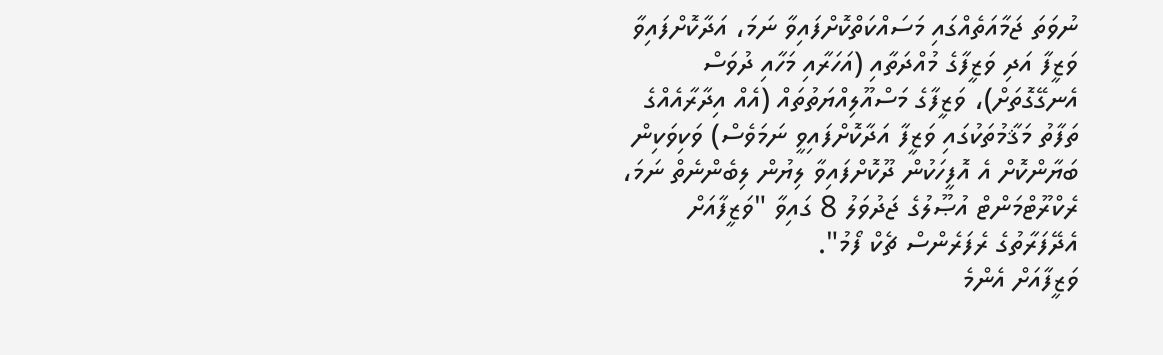ނުވަތަ ޖަމާއަތެއްގައި މަސައްކަތްކޮށްފައިވާ ނަމަ، އަދާކޮށްފައިވާ ވަޒީފާ އަދި ވަޒީފާގެ މުއްދަތާއި (އަހަރާއި މަހާއި ދުވަސް އެނގޭގޮތަށް)، ވަޒީފާގެ މަސްއޫލިއްޔަތުތައް (އެއް އިދާރާއެއްގެ ތަފާތު މަޤާމުތަކުގައި ވަޒީފާ އަދާކޮށްފައިވީ ނަމަވެސް) ވަކިވަކިން ބަޔާންކޮށް އެ އޮފީހަކުން ދޫކޮށްފައިވާ ލިޔުން ލިބެންނެތް ނަމަ، ރެކްރޫޓްމަންޓް އުޞޫލުގެ ޖަދުވަލު 8 ގައިވާ "ވަޒީފާއަށް އެދޭފަރާތުގެ ރެފަރެންސް ޗެކް ފޯމު".
ވަޒީފާއަށް އެންމެ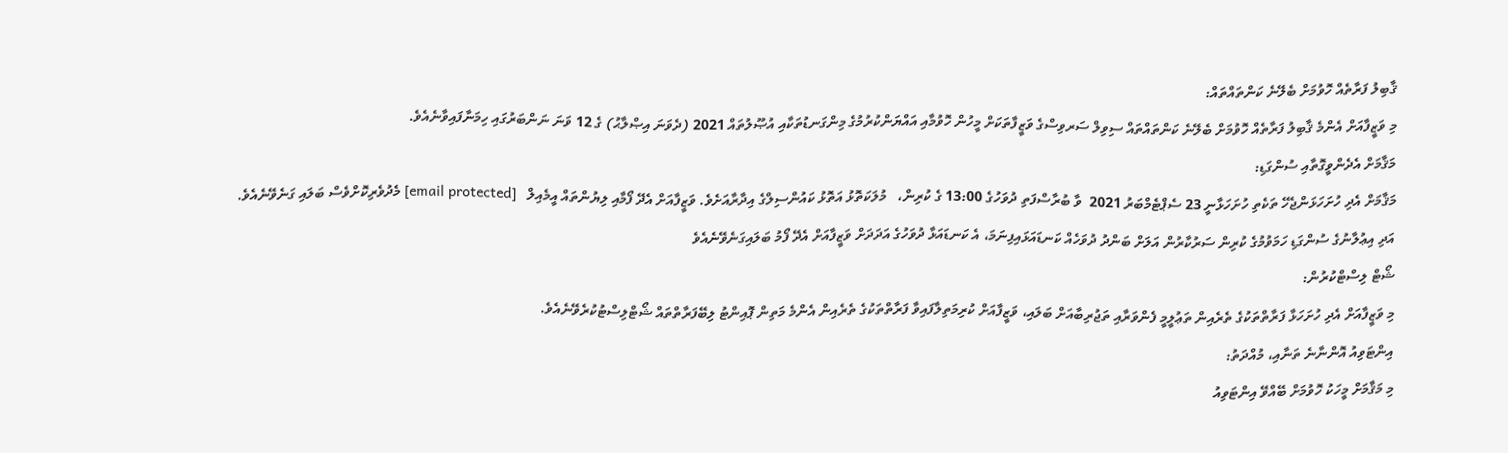ޤާބިލު ފަރާތެއް ހޮވުމަށް ބެލޭނެ ކަންތައްތައް:
މި ވަޒީފާއަށް އެންމެ ޤާބިލު ފަރާތެއް ހޮވުމަށް ބެލޭނެ ކަންތައްތައް ސިވިލް ސަރވިސްގެ ވަޒީފާތަކަށް މީހުން ހޮވުމާއި އައްޔަންކުރުމުގެ މިންގަނޑުތަކާއި އުޞޫލުތައް 2021 (ދެވަނަ އިޞްލާޙު) ގެ 12 ވަނަ ނަންބަރުގައި ހިމަނާފައިވާނެއެވެ.
މަޤާމަށް އެދެންވީގޮތާއި ސުންގަޑި:
މަޤާމަށް އެދި ހުށަހަޅަންޖެހޭ ތަކެތި ހުށަހަޅާނީ 23 ސެޕްޓެމްބަރު 2021  ވާ ބުރާސްފަތި ދުވަހުގެ 13:00 ގެ ކުރިން،   މުލަކަތޮޅު އަތޮޅު ކައުންސިލްގެ އިދާރާއަށެވެ. ވަޒީފާއަށް އެދޭ ފޯމާއި ލިޔުންތައް އީމެއިލް   [email protected] މެދުވެރިކޮށްވެސް ބަލައި ގަނެވޭނެއެވެ.
އަދި އިޢުލާނުގެ ސުންގަޑި ހަމަވުމުގެ ކުރިން ސަރުކާރުން އަލަށް ބަންދު ދުވަހެއް ކަނޑައަޅައިފިނަމަ، އެ ކަނޑައަޅާ ދުވަހުގެ އަދަދަށް ވަޒީފާއަށް އެދޭ ފޯމު ބަލައިގަނެވޭނެއެވެ
ޝޯޓް ލިސްޓްކުރުން:
މި ވަޒީފާއަށް އެދި ހުށަހަޅާ ފަރާތްތަކުގެ ތެރެއިން ތަޢުލީމީ ފެންވަރާއި ތަޖުރިބާއަށް ބަލައި، ވަޒީފާއަށް ކުރިމަތިލާފައިވާ ފަރާތްތަކުގެ ތެރެއިން އެންމެ މަތިން ޕޮއިންޓު ލިބޭފަރާތްތައް ޝޯޓްލިސްޓުކުރެވޭނެއެވެ.
އިންޓަވިއު އޮންނާނެ ތަނާއި، މުއްދަތު:
މި މަޤާމަށް މީހަކު ހޮވުމަށް ބޭއްވޭ އިންޓަވިއު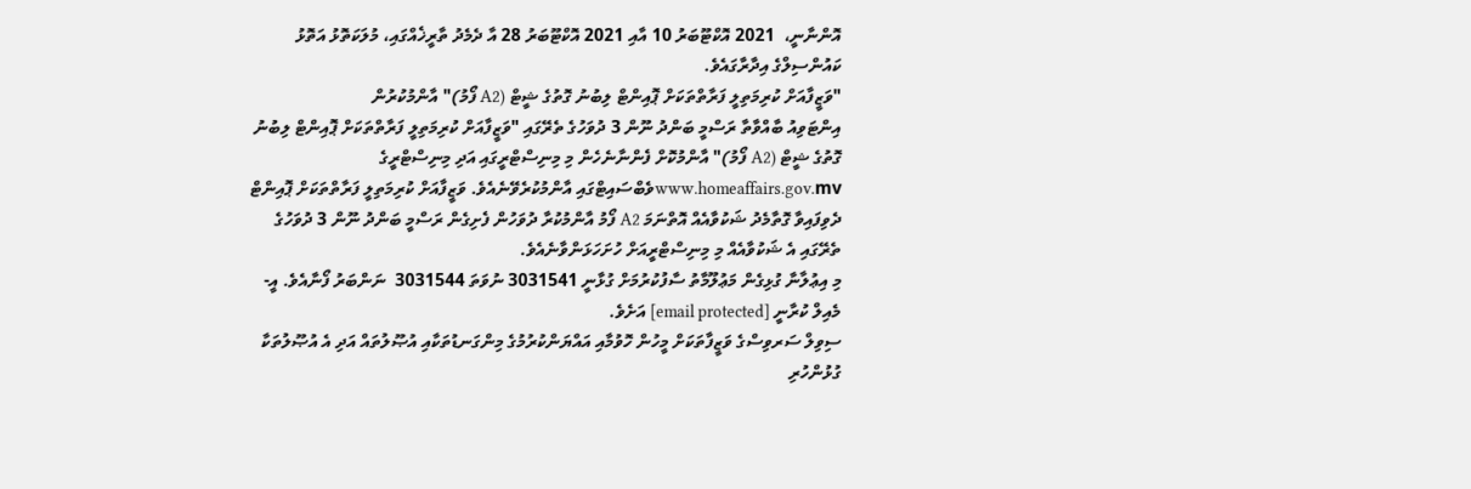އޮންނާނީ،  2021 އޮކްޓޫބަރު 10 އާއި 2021 އޮކްޓޫބަރު 28 އާ ދެމެދު ތާރީޚެއްގައި، މުލަކަތޮޅު އަތޮޅު ކައުންސިލްގެ އިދާރާގައެވެ.
"ވަޒީފާއަށް ކުރިމަތިލީ ފަރާތްތަކަށް ޕޮއިންޓް ލިބުނު ގޮތުގެ ޝީޓް (A2 ފޯމު)" އާންމުކުރުން
އިންޓަވިއު ބާއްވާތާ ރަސްމީ ބަންދު ނޫން 3 ދުވަހުގެ ތެރޭގައި "ވަޒީފާއަށް ކުރިމަތިލީ ފަރާތްތަކަށް ޕޮއިންޓް ލިބުނު ގޮތުގެ ޝީޓް (A2 ފޯމު)" އާންމުކޮށް ފެންނާނެހެން މި މިނިސްޓްރީގައި އަދި މިނިސްޓްރީގެ www.homeaffairs.gov.mvވެބްސައިޓްގައި އާންމުކުރެވޭނެއެވެ. ވަޒީފާއަށް ކުރިމަތިލީ ފަރާތްތަކަށް ޕޮއިންޓް ދެވިފައިވާ ގޮތާމެދު ޝަކުވާއެއް އޮތްނަމަ A2 ފޯމު އާންމުކުރާ ދުވަހުން ފެށިގެން ރަސްމީ ބަންދު ނޫން 3 ދުވަހުގެ ތެރޭގައި އެ ޝަކުވާއެއް މި މިނިސްޓްރީއަށް ހުށަހަޅަންވާނެއެވެ.
މި އިޢުލާނާ ގުޅިގެން މަޢުލޫމާތު ސާފުކުރުމަށް ގުޅާނީ 3031541 ނުވަތަ 3031544  ނަންބަރު ފޯނާއެވެ. އީ-މެއިލް ކުރާނީ [email protected] އަށެވެ.
ސިވިލް ސަރވިސްގެ ވަޒީފާތަކަށް މީހުން ހޮވުމާއި އައްޔަންކުރުމުގެ މިންގަނޑުތަކާއި އުޞޫލުތައް އަދި އެ އުޞޫލުތަކާ ގުޅުންހުރި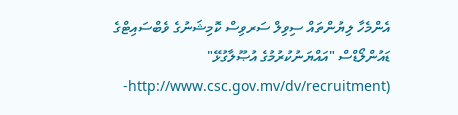އެންމެހާ ލިޔުންތައް ސިވިލް ސަރވިސް ކޮމިޝަނުގެ ވެބްސައިޓްގެ ޑައުންލޯޑްސް "އައްޔަނުކުރުމުގެ އުޞޫލާގުޅޭ" (http://www.csc.gov.mv/dv/recruitment-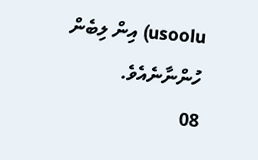usoolu) އިން ލިބެން ހުންނާނެއެވެ.
08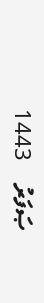ޞަފަރު    1443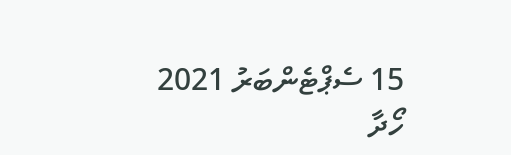15 ސެޕްޓެންބަރު 2021
ހޯދާ